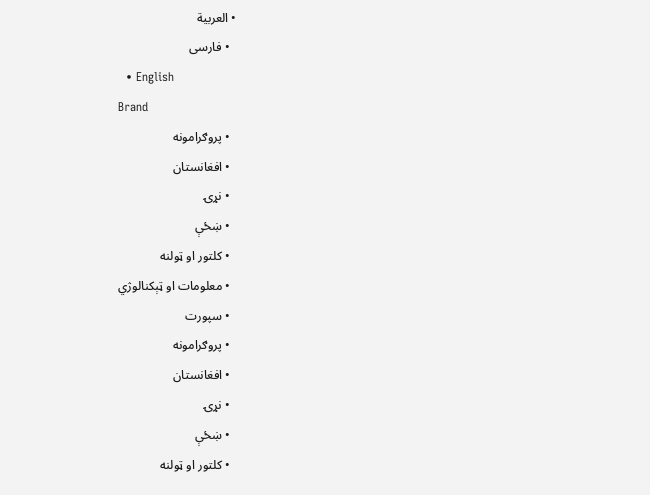• العربية
  • فارسی
  • English
Brand
  • پروګرامونه
  • افغانستان
  • نړۍ
  • ښځې
  • کلتور او ټولنه
  • معلومات او ټېکنالوژي
  • سپورت
  • پروګرامونه
  • افغانستان
  • نړۍ
  • ښځې
  • کلتور او ټولنه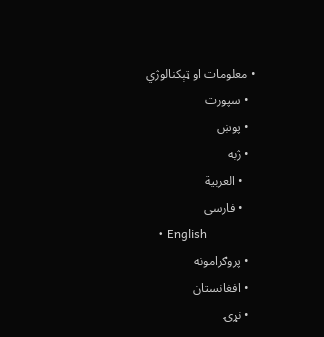• معلومات او ټېکنالوژي
  • سپورت
  • پوښ
  • ژبه
    • العربية
    • فارسی
    • English
  • پروګرامونه
  • افغانستان
  • نړۍ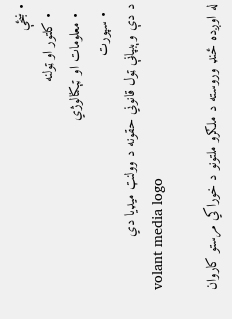• ښځې
  • کلتور او ټولنه
  • معلومات او ټېکنالوژي
  • سپورت
د دې وېبپاڼې ټول قانوني حقونه د وولنټ میډیا دي
volant media logo

له اوږده ځنډ وروسته د ملګرو ملتونو د خوراکي مرستو کاروان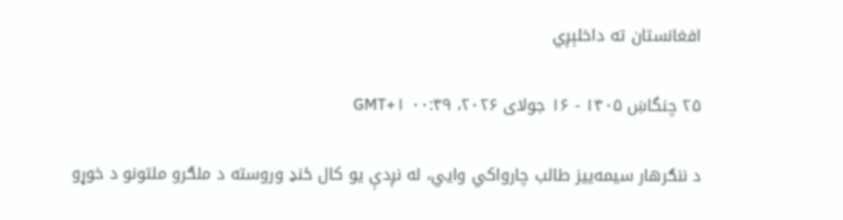افغانستان ته داخلېږي

۲۵ چنگاښ ۱۴۰۵ - ۱۶ جولای ۲۰۲۶، ۰۰:۴۹ GMT+۱

د ننګرهار سیمه‌ییز طالب چارواکي وایي، له نږدې یو کال ځنډ وروسته د ملګرو ملتونو د خوړو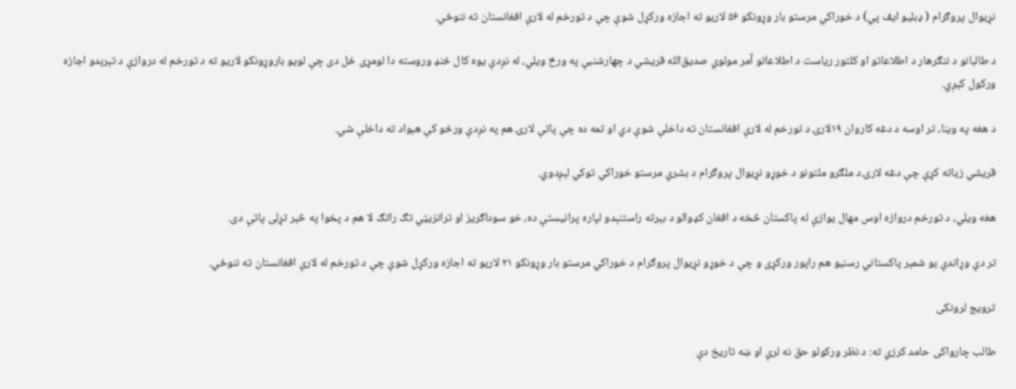نړیوال پروګرام ( ډبلیو ایف پي) د خوراکي مرستو بار وړونکو ۵۶ لاریو ته اجازه ورکړل شوې چې د تورخم له لارې افغانستان ته ننوځي.

د طالبانو د ننګرهار د اطلاعاتو او کلتور ریاست د اطلاعاتو آمر مولوي صدیق‌الله قریشي د چهارشنبې په ورځ ویلي، له نږدې یوه کال ځنډ وروسته دا لومړی ځل دی چې لویو باروړونکو لاریو ته د تورخم له دروازې د تېرېدو اجازه ورکول کېږي.

د هغه په وینا، تر اوسه د دغه کاروان ۱۹لارۍ د تورخم له لارې افغانستان ته داخلې شوې دي او تمه ده چې پاتې لارۍ هم په نږدې ورځو کې هېواد ته داخلې شي.

قریشي زیاته کړې چې دغه لارۍ د ملګرو ملتونو د خوړو نړیوال پروګرام د بشري مرستو خوراکي توکي لېږدوي.

هغه ویلي، د تورخم دروازه اوس مهال یوازې له پاکستان څخه د افغان کډوالو د بېرته راستنېدو لپاره پرانیستې ده، خو سوداګریز او ترانزیټي تګ راتګ لا هم د پخوا په څېر تړلی پاتې دی.

تر دې وړاندې یو شمېر پاکستاني رسنیو هم راپور ورکړی و چې د خوړو نړیوال پروګرام د خوراکي مرستو بار وړونکو ۲۱ لاریو ته اجازه ورکړل شوې چې د تورخم له لارې افغانستان ته ننوځي.

ترویج لرونکی

طالب چارواکی حامد کرزي ته: د نظر ورکولو حق نه لرې او ښه تاریخ دې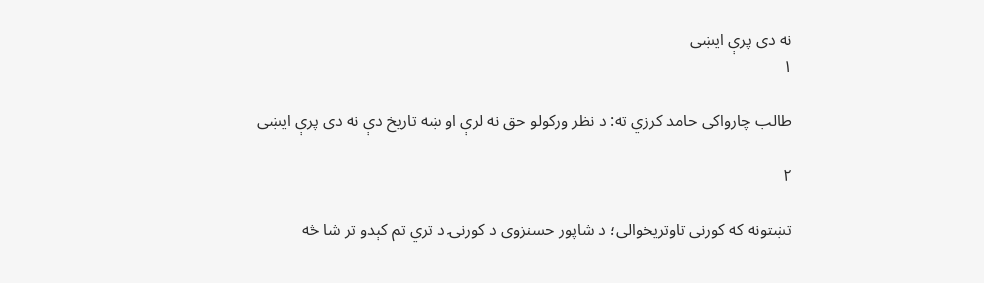نه دی پرې ایښی
۱

طالب چارواکی حامد کرزي ته: د نظر ورکولو حق نه لرې او ښه تاریخ دې نه دی پرې ایښی

۲

تښتونه که کورنی تاوتریخوالی؛ د شاپور حسنزوی د کورنۍ د تري تم کېدو تر شا څه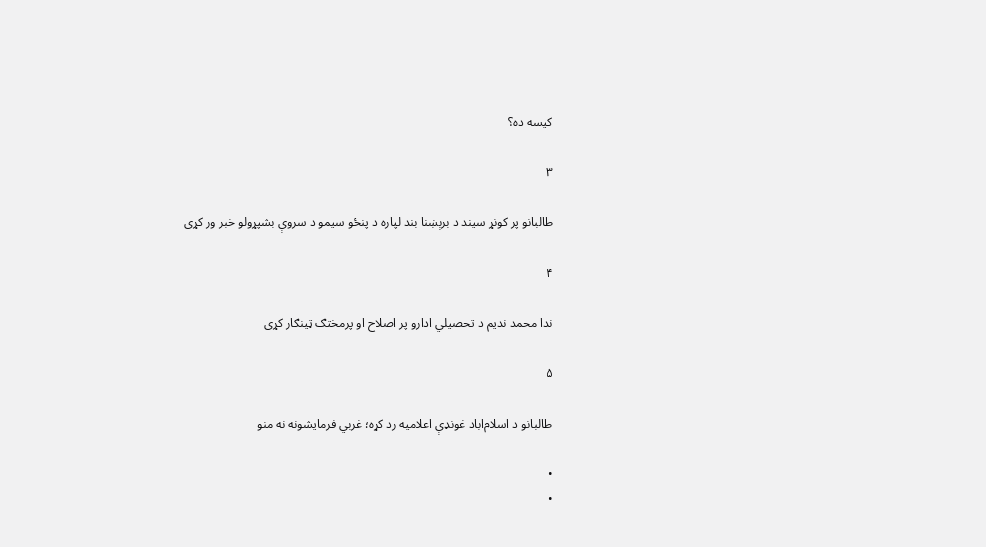کیسه ده؟

۳

طالبانو پر کونړ سیند د برېښنا بند لپاره د پنځو سیمو د سروې بشپړولو خبر ور کړی

۴

ندا محمد ندیم د تحصیلي ادارو پر اصلاح او پرمختګ ټینګار کړی

۵

طالبانو د اسلام‌اباد غونډې اعلامیه رد کړه؛ غربي فرمایشونه نه منو

•
•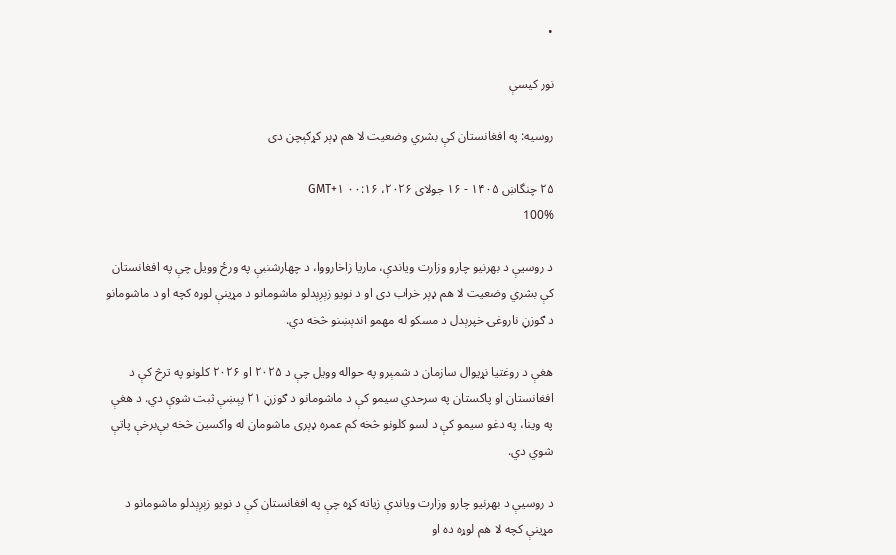•

نور کیسې

روسيه: په افغانستان کې بشري وضعيت لا هم ډېر کړکېچن دی

۲۵ چنگاښ ۱۴۰۵ - ۱۶ جولای ۲۰۲۶، ۰۰:۱۶ GMT+۱
100%

د روسيې د بهرنيو چارو وزارت وياندې، ماريا زاخارووا، د چهارشنبې په ورځ وويل چې په افغانستان کې بشري وضعيت لا هم ډېر خراب دی او د نويو زېږېدلو ماشومانو د مړينې لوړه کچه او د ماشومانو د ګوزڼ ناروغۍ خپرېدل د مسکو له مهمو اندېښنو څخه دي.

هغې د روغتيا نړيوال سازمان د شمېرو په حواله وويل چې د ۲۰۲۵ او ۲۰۲۶ کلونو په ترڅ کې د افغانستان او پاکستان په سرحدي سيمو کې د ماشومانو د ګوزڼ ۲۱ پېښې ثبت شوې دي. د هغې په وينا، په دغو سيمو کې د لسو کلونو څخه کم عمره ډېری ماشومان له واکسين څخه بې‌برخې پاتې شوي دي.

د روسيې د بهرنيو چارو وزارت وياندې زياته کړه چې په افغانستان کې د نويو زېږېدلو ماشومانو د مړينې کچه لا هم لوړه ده او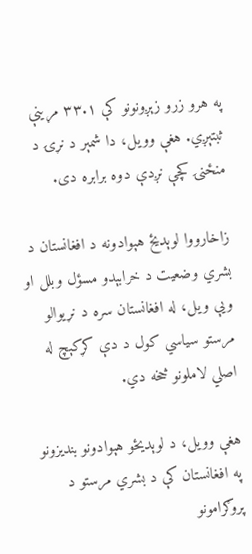په هرو زرو زېږونونو کې ۳۳.۱ مړينې ثبتېږي. هغې وويل، دا شمېر د نړۍ د منځنۍ کچې نږدې دوه برابره دی.

زاخارووا لوېديځ هېوادونه د افغانستان د بشري وضعيت د خرابېدو مسؤل وبلل او ويې ويل، له افغانستان سره د نړيوالو مرستو سياسي کول د دې کړکېچ له اصلي لاملونو څخه دي.

هغې وويل، د لوېديځو هېوادونو بنديزونو په افغانستان کې د بشري مرستو د پروګرامونو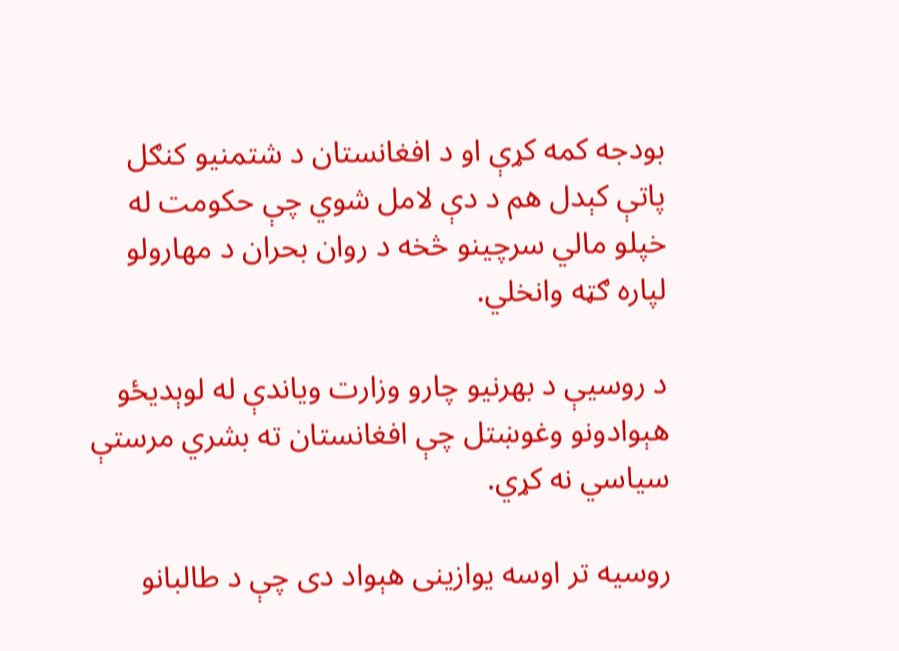بودجه کمه کړې او د افغانستان د شتمنيو کنګل پاتې کېدل هم د دې لامل شوي چې حکومت له خپلو مالي سرچينو څخه د روان بحران د مهارولو لپاره ګټه وانخلي.

د روسيې د بهرنيو چارو وزارت وياندې له لوېديځو هېوادونو وغوښتل چې افغانستان ته بشري مرستې سياسي نه کړي.

روسيه تر اوسه يوازينی هېواد دی چې د طالبانو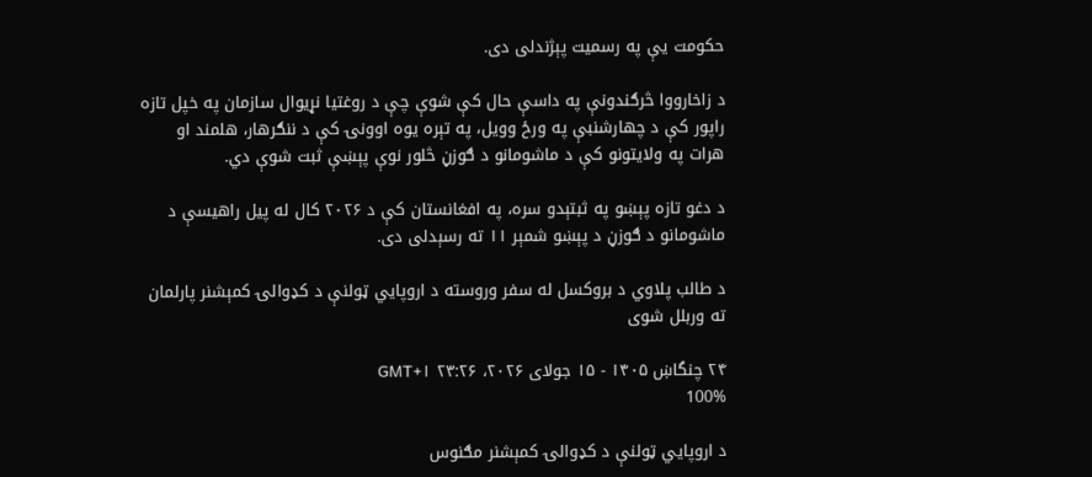حکومت يې په رسميت پېژندلی دی.

د زاخارووا څرګندونې په داسې حال کې شوې چې د روغتيا نړيوال سازمان په خپل تازه راپور کې د چهارشنبې په ورځ وويل، په تېره يوه اوونۍ کې د ننګرهار، هلمند او هرات په ولايتونو کې د ماشومانو د ګوزڼ څلور نوې پېښې ثبت شوې دي.

د دغو تازه پېښو په ثبتېدو سره، په افغانستان کې د ۲۰۲۶ کال له پيل راهيسې د ماشومانو د ګوزڼ د پېښو شمېر ۱۱ ته رسېدلی دی.

د طالب پلاوي د بروکسل له سفر وروسته د اروپايي ټولنې د کډوالۍ کمېشنر پارلمان ته وربلل شوی

۲۴ چنگاښ ۱۴۰۵ - ۱۵ جولای ۲۰۲۶، ۲۳:۲۶ GMT+۱
100%

د اروپايي ټولنې د کډوالۍ کمېشنر مګنوس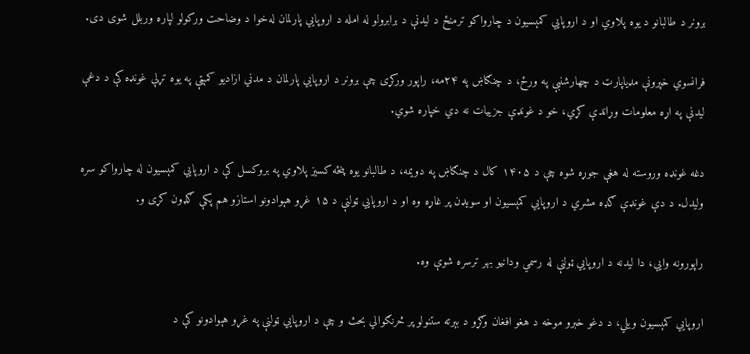برونر د طالبانو د یوه پلاوي او د اروپايي کمېسیون د چارواکو ترمنځ د لیدنې د برابرولو له امله د اروپايي پارلمان له‌خوا د وضاحت ورکولو لپاره وربلل شوی دی.

فرانسوي خپرونې مډیاپارټ د چهارشنبې په ورځ، د چنګاښ په ۲۴مه، راپور ورکړی چې برونر د اروپايي پارلمان د مدني ازادیو کمېټې په یوه تړلې غونډه کې د دغې لیدنې په اړه معلومات وړاندې کړي، خو د غونډې جزییات نه دي خپاره شوي.

دغه غونډه وروسته له هغې جوړه شوه چې د ۱۴۰۵ کال د چنګاښ په دویمه، د طالبانو یوه پنځه کسیز پلاوي په بروکسل کې د اروپايي کمېسیون له چارواکو سره ولیدل. د دې غونډې ګډه مشري د اروپايي کمېسیون او سویډن پر غاړه وه او د اروپايي ټولنې د ۱۵ غړو هېوادونو استازو هم پکې ګډون کړی و.

راپورونه وایي، دا لیدنه د اروپايي ټولنې له رسمي ودانیو بهر ترسره شوې وه.

اروپايي کمېسیون ویلي، د دغو خبرو موخه د هغو افغان وګړو د بېرته ستنولو پر څرنګوالي بحث و چې د اروپايي ټولنې په غړو هېوادونو کې د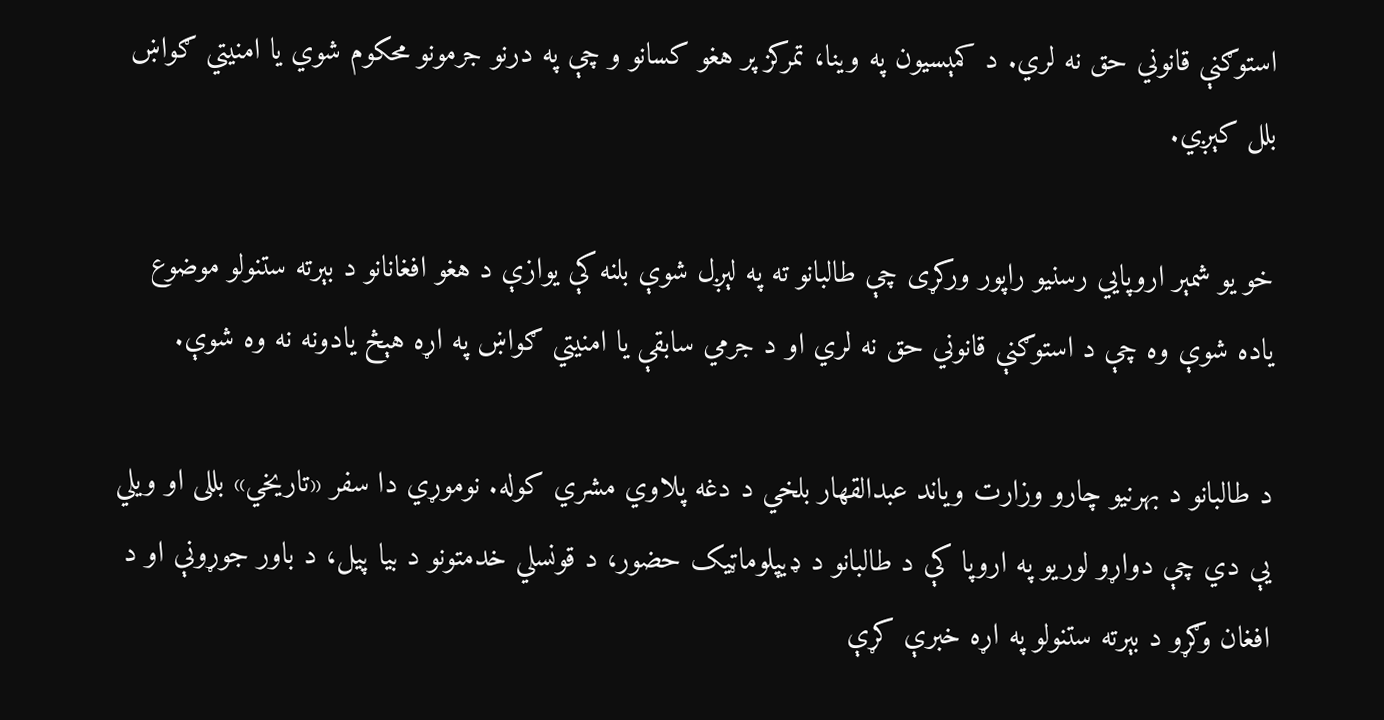استوګنې قانوني حق نه لري. د کمېسیون په وینا، تمرکز پر هغو کسانو و چې په درنو جرمونو محکوم شوي یا امنیتي ګواښ بلل کېږي.

خو یو شمېر اروپايي رسنیو راپور ورکړی چې طالبانو ته په لېږل شوې بلنه کې یوازې د هغو افغانانو د بېرته ستنولو موضوع یاده شوې وه چې د استوګنې قانوني حق نه لري او د جرمي سابقې یا امنیتي ګواښ په اړه هېڅ یادونه نه وه شوې.

د طالبانو د بهرنیو چارو وزارت ویاند عبدالقهار بلخي د دغه پلاوي مشري کوله. نوموړي دا سفر «تاریخي» بللی او ویلي یې دي چې دواړو لوریو په اروپا کې د طالبانو د ډیپلوماټیک حضور، د قونسلي خدمتونو د بیا پیل، د باور جوړونې او د افغان وګړو د بېرته ستنولو په اړه خبرې کړې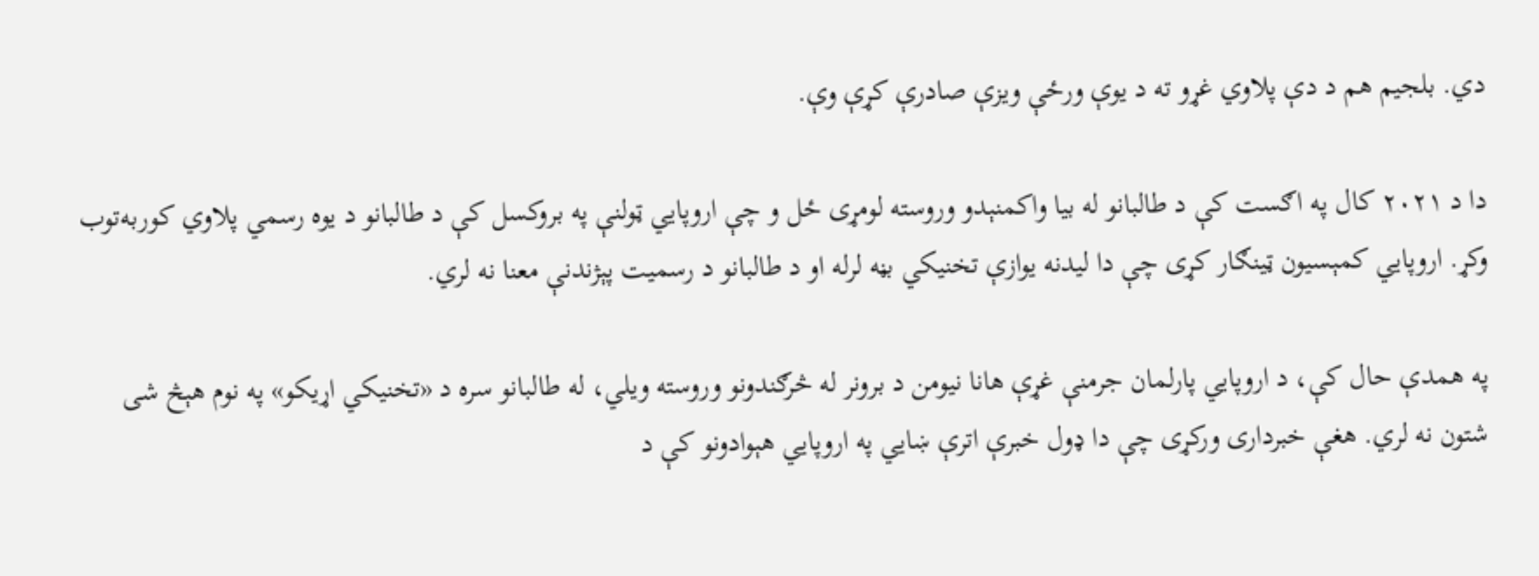دي. بلجیم هم د دې پلاوي غړو ته د یوې ورځې ویزې صادرې کړې وې.

دا د ۲۰۲۱ کال په اګست کې د طالبانو له بیا واکمنېدو وروسته لومړی ځل و چې اروپايي ټولنې په بروکسل کې د طالبانو د یوه رسمي پلاوي کوربه‌توب وکړ. اروپايي کمېسیون ټینګار کړی چې دا لیدنه یوازې تخنیکي بڼه لرله او د طالبانو د رسمیت پېژندنې معنا نه لري.

په همدې حال کې، د اروپايي پارلمان جرمنې غړې هانا نیومن د برونر له څرګندونو وروسته ویلي، له طالبانو سره د «تخنیکي اړیکو» په نوم هېڅ شی شتون نه لري. هغې خبرداری ورکړی چې دا ډول خبرې اترې ښایي په اروپايي هېوادونو کې د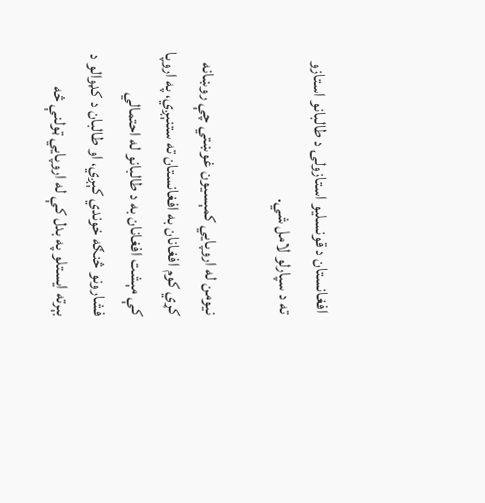افغانستان د قونسلیو استازولۍ د طالبانو استازو ته د سپارلو لامل شي.

نیومن له اروپايي کمېسیون غوښتي چې روښانه کړي کوم افغانان به افغانستان ته ستنېږي، په اروپا کې مېشت افغانان به د طالبانو له احتمالي فشارونو څنګه خوندي کېږي، او طالبان د کډوالو د بېرته ایستلو په بدل کې له اروپايي ټولنې څه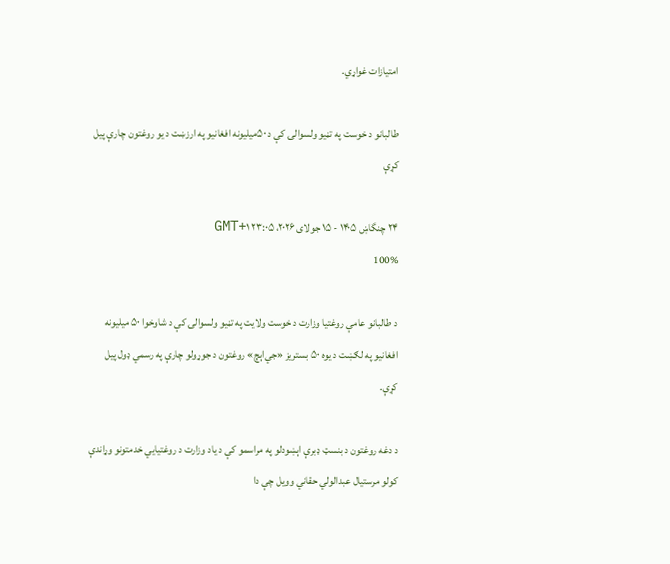امتیازات غواړي.

طالبانو د خوست په تڼیو ولسوالۍ کې د ۵۰میلیونه افغانیو په ارزښت د یو روغتون چارې پیل کړې

۲۴ چنگاښ ۱۴۰۵ - ۱۵ جولای ۲۰۲۶، ۲۳:۰۵ GMT+۱
100%

د طالبانو عامې روغتیا وزارت د خوست ولایت په تڼیو ولسوالۍ کې د شاوخوا ۵۰ میلیونه افغانیو په لګښت د یوه ۵۰ بستریز «جي‌اېچ» روغتون د جوړولو چارې په رسمي ډول پیل کړې.

د دغه روغتون د بنسټ ډبرې اېښودلو په مراسمو کې د یاد وزارت د روغتیایي خدمتونو وړاندې کولو مرستیال عبدالولي حقاني وویل چې دا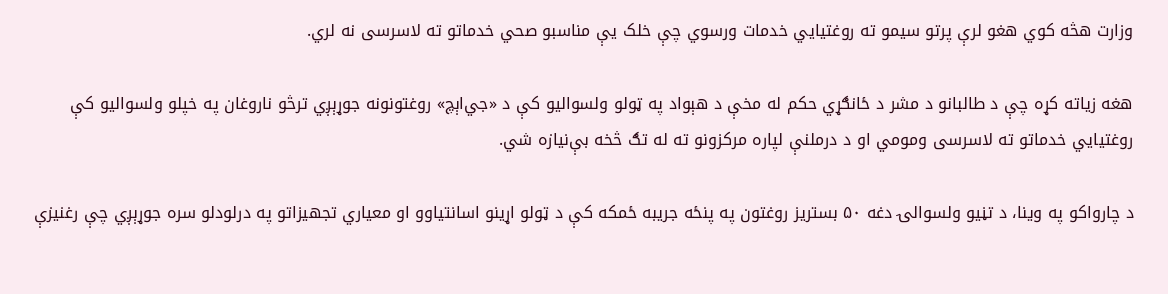وزارت هڅه کوي هغو لرې پرتو سیمو ته روغتیایي خدمات ورسوي چې خلک یې مناسبو صحي خدماتو ته لاسرسی نه لري.

هغه زیاته کړه چې د طالبانو د مشر د ځانګړي حکم له مخې د هېواد په ټولو ولسوالیو کې د «جي‌اېچ» روغتونونه جوړېږي ترڅو ناروغان په خپلو ولسوالیو کې روغتیایي خدماتو ته لاسرسی ومومي او د درملنې لپاره مرکزونو ته له تګ څخه بې‌نیازه شي.

د چارواکو په وینا، د تڼیو ولسوالۍ دغه ۵۰ بستریز روغتون په پنځه جریبه ځمکه کې د ټولو اړینو اسانتیاوو او معیاري تجهیزاتو په درلودلو سره جوړېږي چې رغنیزې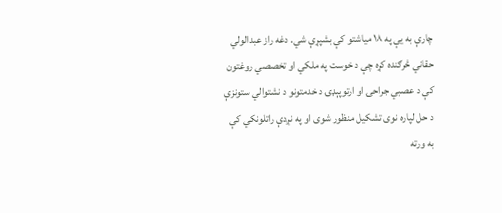چارې به یې په ۱۸ میاشتو کې بشپړې شي. دغه راز عبدالولي حقاني څرګنده کړه چې د خوست په ملکي او تخصصي روغتون کې د عصبي جراحۍ او ارتوپېډۍ د خدمتونو د نشتوالي ستونزې د حل لپاره نوی تشکیل منظور شوی او په نږدې راتلونکي کې به ورته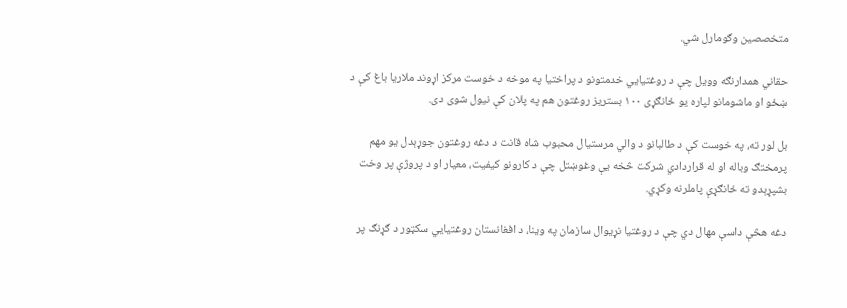متخصصین وګومارل شي.

حقاني همدارنګه وویل چې د روغتیایي خدمتونو د پراختیا په موخه د خوست مرکز اړوند ملاریا باغ کې د ښځو او ماشومانو لپاره یو ځانګړی ۱۰۰ بستریز روغتون هم په پلان کې نیول شوی دی.

بل لور ته، په خوست کې د طالبانو د والي مرستیال محبوب شاه قانت د دغه روغتون جوړېدل یو مهم پرمختګ وباله او له قراردادي شرکت څخه یې وغوښتل چې د کارونو کیفیت، معیار او د پروژې پر وخت بشپړېدو ته ځانګړې پاملرنه وکړي.

دغه هڅې داسې مهال دي چې د روغتیا نړیوال سازمان په وینا، د افغانستان روغتیایي سکټور د ګړنګ پر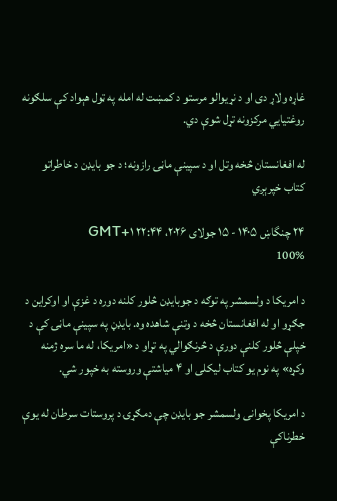غاړه ولاړ دی او د نړیوالو مرستو د کمښت له امله په ټول هېواد کې سلګونه روغتیایي مرکزونه تړل شوې دي.

له افغانستان څخه وتل او د سپینې ماڼۍ رازونه؛ د جو بایډن د خاطراتو کتاب خپرېږي

۲۴ چنگاښ ۱۴۰۵ - ۱۵ جولای ۲۰۲۶، ۲۲:۴۴ GMT+۱
100%

د امریکا د ولسمشر په توګه د جوبایډن څلور کلنه دوره د غزې او اوکراین د جګړو او له افغانستان څخه د وتنې شاهده وه. بایډڼ په سپينې ماڼۍ کې د خپلې څلور کلنې دورې د څرنګوالي په تړاو د «امریکا، له ما سره ژمنه وکړه» په نوم یو کتاب لیکلی او ۴ میاشتې وروسته به خپور شي.

د امریکا پخوانی ولسمشر جو بایډن چې دمګړۍ د پروستات سرطان له یوې خطرناکې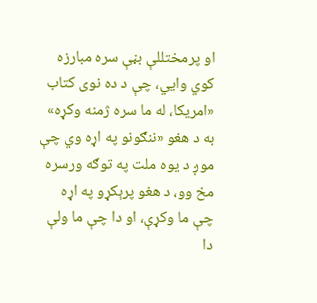او پرمختللې بڼې سره مبارزه کوي وايي، چې د ده نوی کتاب «امریکا، له ما سره ژمنه وکړه» به د هغو «ننګونو په اړه وي چې موږ د یوه ملت په توګه ورسره مخ وو، د هغو پرېکړو په اړه چې ما وکړې، او دا چې ما ولې دا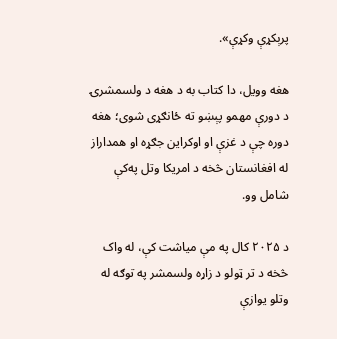پرېکړې وکړې».

هغه وویل، دا کتاب به د هغه د ولسمشرۍ د دورې مهمو پېښو ته ځانګړی شوی؛ هغه دوره چې د غزې او اوکراین جګړه او همداراز له افغانستان څخه د امریکا وتل په‌کې شامل وو.

د ۲۰۲۵ کال په مې میاشت کې، له واک څخه د تر ټولو د زاړه ولسمشر په توګه له وتلو یوازې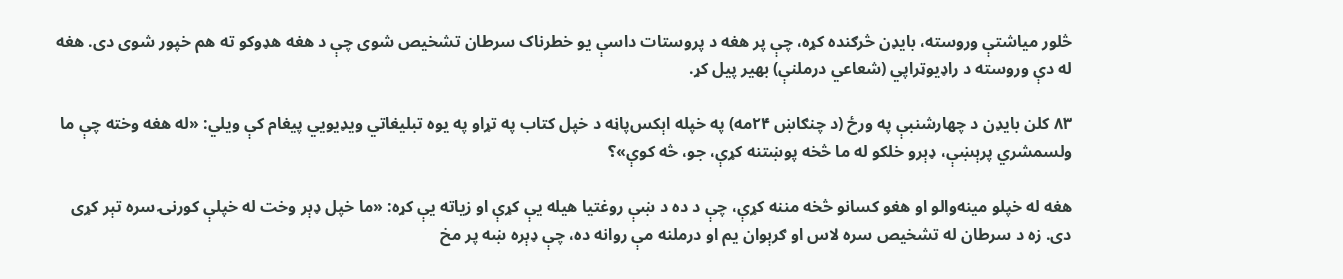څلور میاشتې وروسته، بایډن څرګنده کړه، چې پر هغه د پروستات داسې یو خطرناک سرطان تشخیص شوی چې د هغه هډوکو ته هم خپور شوی دی. هغه له دې وروسته د راډیوټراپي (شعاعي درملنې) بهیر پیل کړ.

۸۳ کلن بایډن د چهارشنبې په ورځ (د چنګاښ ۲۴مه) په خپله اېکس‌پاڼه د خپل کتاب په تړاو په یوه تبلیغاتي ویډيويي پیغام کې ویلي: «له هغه وخته چې ما ولسمشري پرېښې، ډېرو خلکو له ما څخه پوښتنه کړې، جو، څه کوې»؟

هغه له خپلو مینه‌والو او هغو کسانو څخه مننه کړې، چې د ده د ښې روغتیا هیله یې کړې او زیاته یې کړه: «ما خپل ډېر وخت له خپلې کورنۍ سره تېر کړی دی. زه د سرطان له تشخیص سره لاس او ګرېوان یم او درملنه مې روانه ده، چې ډېره ښه پر مخ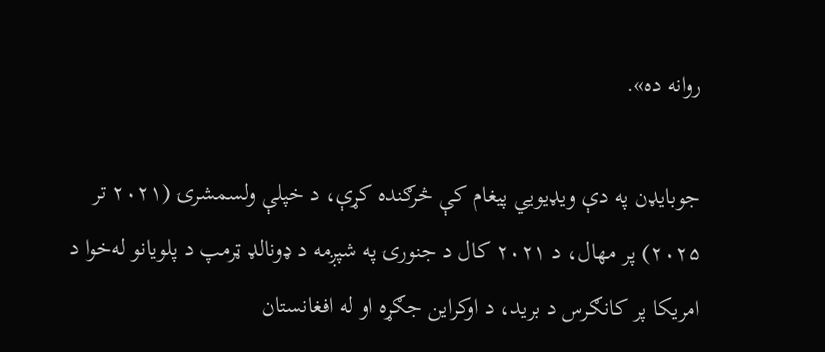روانه ده».

جوبایډن په دې ویډيويي پیغام کې څرګنده کړې، د خپلې ولسمشرۍ (۲۰۲۱ تر ۲۰۲۵) پر مهال، د ۲۰۲۱ کال د جنورۍ په شپږمه د ډونالډ ټرمپ د پلویانو له‌خوا د امریکا پر کانګرس د برید، د اوکراین جګړه او له افغانستان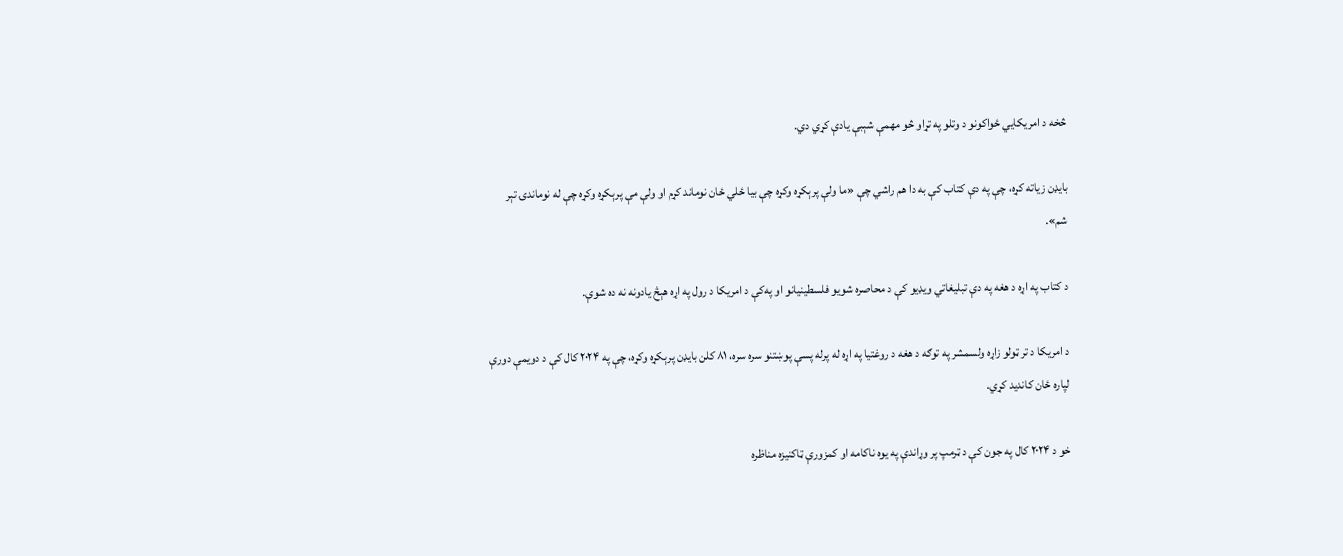څخه د امریکايي ځواکونو د وتلو په تړاو څو مهمې شېبې یادې کړي دي.

بایډن زیاته کړه، چې په دې کتاب کې به دا هم راشي چې «ما ولې پرېکړه وکړه چې بیا ځلي ځان نوماند کړم او ولې مې پرېکړه وکړه چې له نوماندۍ تېر شم».

د کتاب په اړه د هغه په دې تبلیغاتي ویډیو کې د محاصره شویو فلسطینیانو او په‌کې د امریکا د رول په اړه هېڅ یادونه نه ده شوې.

د امریکا د تر ټولو زاړه ولسمشر په توګه د هغه د روغتیا په اړه له پرله پسې پوښتنو سره سره، ۸۱ کلن بایډن پرېکړه وکړه، چې په ۲۰۲۴ کال کې د دویمې دورې لپاره ځان کاندید کړي.

خو د ۲۰۲۴ کال په جون کې د ټرمپ پر وړاندې په یوه ناکامه او کمزورې ټاکنیزه مناظره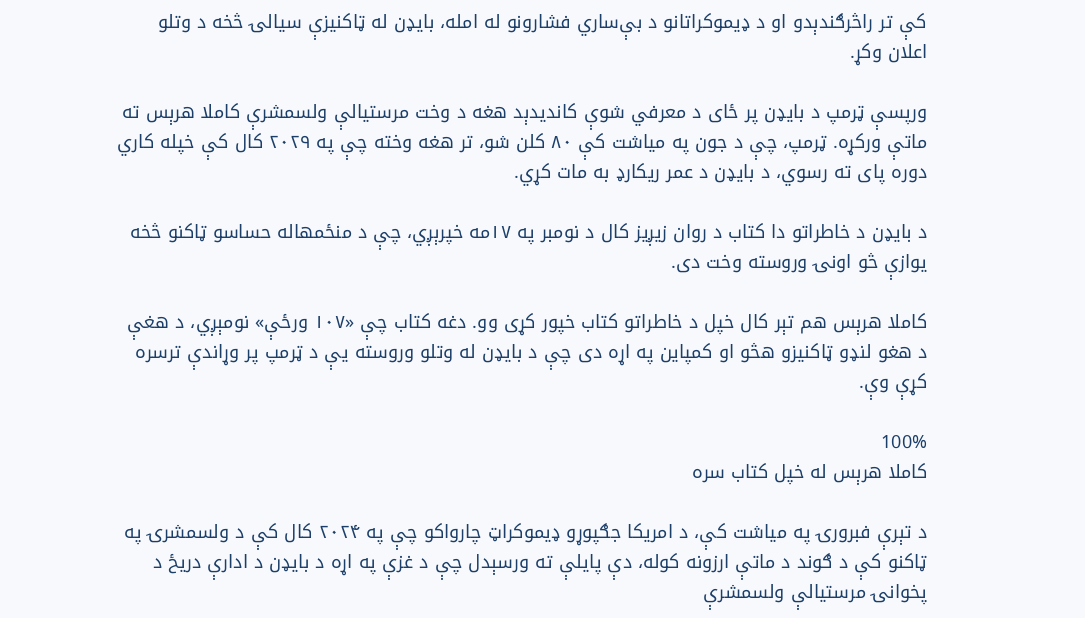کې تر راڅرګندېدو او د ډیموکراتانو د بې‌ساري فشارونو له امله، بایډن له ټاکنیزې سیالۍ څخه د وتلو اعلان وکړ.

ورپسې ټرمپ د بایډن پر ځای د معرفي شوې کاندیدېد هغه د وخت مرستیالې ولسمشرې کاملا هرېس ته ماتې ورکړه. ټرمپ، چې د جون په میاشت کې ۸۰ کلن شو، تر هغه وخته چې په ۲۰۲۹ کال کې خپله کاري دوره پای ته رسوي، د بایډن د عمر ریکارډ به مات کړي.

د بایډن د خاطراتو دا کتاب د روان زیږیز کال د نومبر په ۱۷مه خپرېږي، چې د منځمهاله حساسو ټاکنو څخه یوازې څو اونۍ وروسته وخت دی.

کاملا هرېس هم تېر کال خپل د خاطراتو کتاب خپور کړی وو. دغه کتاب چې «۱۰۷ ورځې» نومېږي، د هغې د هغو لنډو ټاکنیزو هڅو او کمپاین په اړه دی چې د بایډن له وتلو وروسته یې د ټرمپ پر وړاندې ترسره کړې وې.

100%
کاملا هرېس له خپل کتاب سره

د تېرې فبرورۍ په میاشت کې، د امریکا جګپوړو ډیموکراټ چارواکو چې په ۲۰۲۴ کال کې د ولسمشرۍ په ټاکنو کې د ګوند د ماتې ارزونه کوله، دې پایلې ته ورسېدل چې د غزې په اړه د بایډن د ادارې دریځ د پخوانۍ مرستیالې ولسمشرې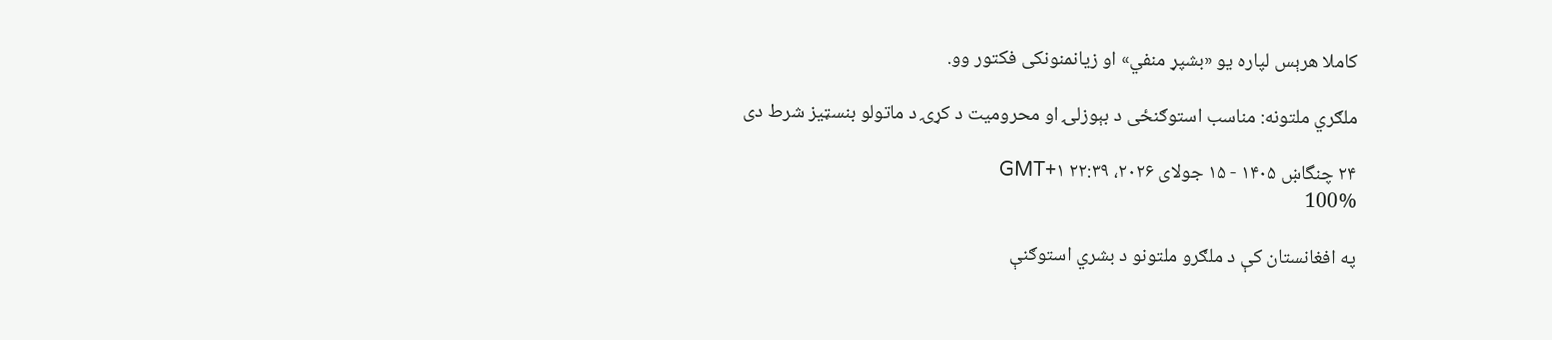کاملا هرېس لپاره یو «بشپړ منفي» او زیانمنونکی فکتور وو.

ملګري ملتونه: مناسب استوګنځی د بېوزلۍ او محرومیت د کړۍ د ماتولو بنسټیز شرط دی

۲۴ چنگاښ ۱۴۰۵ - ۱۵ جولای ۲۰۲۶، ۲۲:۳۹ GMT+۱
100%

په افغانستان کې د ملګرو ملتونو د بشري استوګنې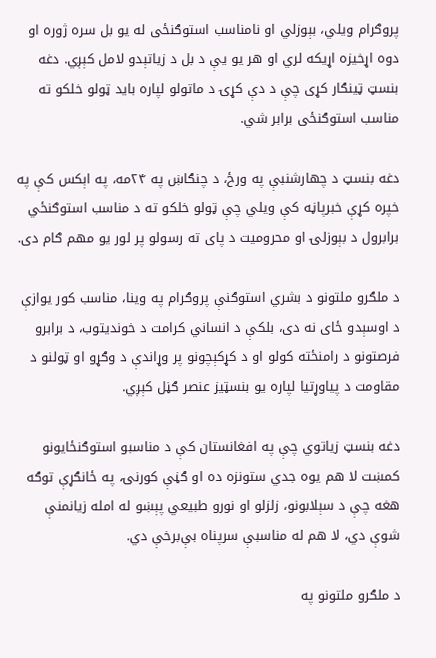پروګرام ویلي، بېوزلي او نامناسب استوګنځی له یو بل سره ژوره او دوه اړخیزه اړیکه لري او هر یو یې د بل د زیاتېدو لامل کېږي. دغه بنسټ ټینګار کړی چې د دې کړۍ د ماتولو لپاره باید ټولو خلکو ته مناسب استوګنځی برابر شي.

دغه بنسټ د چهارشنبې په ورځ، د چنګاښ په ۲۴مه، په اېکس کې په خپره کړې خبرپاڼه کې ویلي چې ټولو خلکو ته د مناسب استوګنځي برابرول د بېوزلۍ او محرومیت د پای ته رسولو پر لور یو مهم ګام دی.

د ملګرو ملتونو د بشري استوګنې پروګرام په وینا، مناسب کور یوازې د اوسېدو ځای نه دی، بلکې د انساني کرامت د خوندیتوب، د برابرو فرصتونو د رامنځته کولو او د کړکېچونو پر وړاندې د وګړو او ټولنو د مقاومت د پیاوړتیا لپاره یو بنسټیز عنصر ګڼل کېږي.

دغه بنسټ زیاتوي چې په افغانستان کې د مناسبو استوګنځایونو کمښت لا هم یوه جدي ستونزه ده او ګڼې کورنۍ، په ځانګړې توګه هغه چې د سېلابونو، زلزلو او نورو طبیعي پېښو له امله زیانمنې شوې دي، لا هم له مناسبې سرپناه بې‌برخې دي.

د ملګرو ملتونو په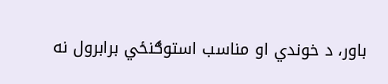باور، د خوندي او مناسب استوګنځي برابرول نه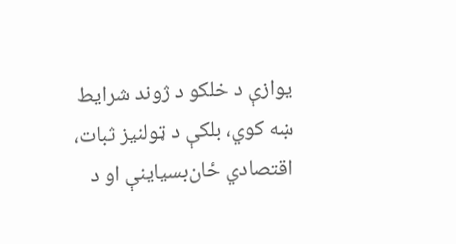یوازې د خلکو د ژوند شرایط ښه کوي، بلکې د ټولنیز ثبات، اقتصادي ځان‌بسیاینې او د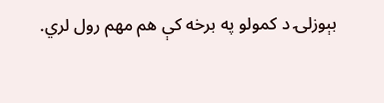بېوزلۍ د کمولو په برخه کې هم مهم رول لري.